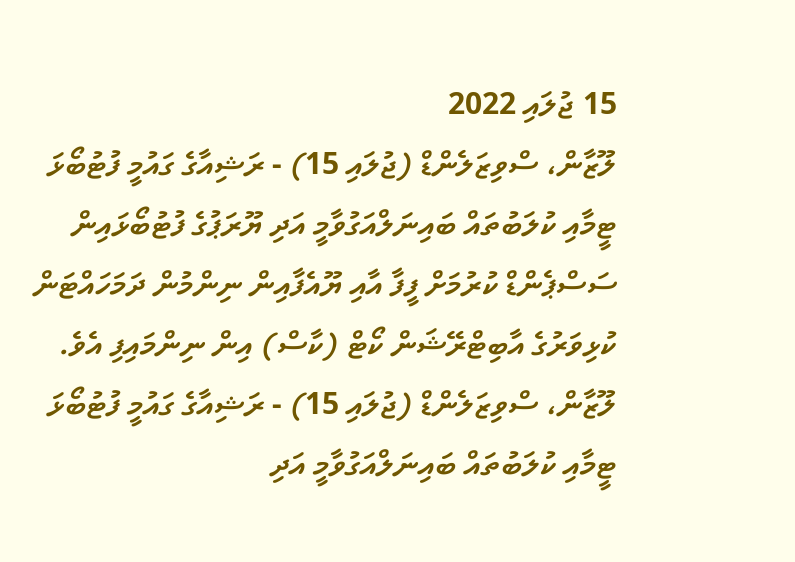15 ޖުލައި 2022
ލޫޒާން، ސްވިޒަލެންޑް (ޖުލައި 15) - ރަޝިއާގެ ގައުމީ ފުޓުބޯޅަ ޓީމާއި ކުލަބުތައް ބައިނަލްއަގުވާމީ އަދި ޔޫރަޕުގެ ފުޓުބޯޅައިން ސަސްޕެންޑް ކުރުމަށް ފީފާ އާއި ޔޫއެފާއިން ނިންމުން ދަމަހައްޓަން ކުޅިވަރުގެ އާބިޓްރޭޝަން ކޯޓް (ކާސް) އިން ނިންމައިފި އެވެ.
ލޫޒާން، ސްވިޒަލެންޑް (ޖުލައި 15) - ރަޝިއާގެ ގައުމީ ފުޓުބޯޅަ ޓީމާއި ކުލަބުތައް ބައިނަލްއަގުވާމީ އަދި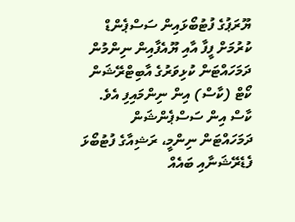ޔޫރަޕުގެ ފުޓުބޯޅައިން ސަސްޕެންޑް ކުރުމަށް ފީފާ އާއި ޔޫއެފާއިން ނިންމުން ދަމަހައްޓަން ކުޅިވަރުގެ އާބިޓްރޭޝަން ކޯޓް (ކާސް) އިން ނިންމައިފި އެވެ.
ކާސް އިން ސަސްޕެންޝަން ދަމަހައްޓަން ނިންމީ، ރަޝިއާގެ ފުޓުބޯޅަ ފެޑެރޭޝަނާއި ބައެއް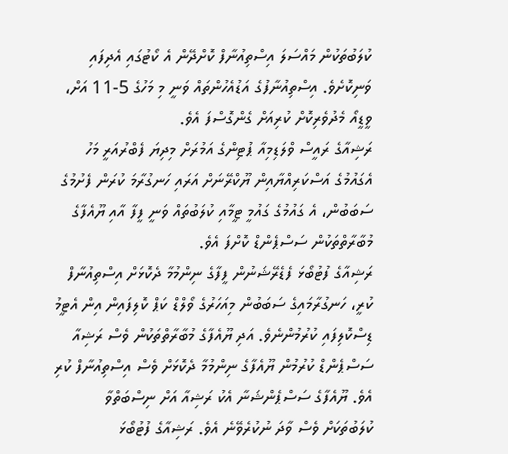ކުލަބުތަކުން މައްސަލަ އިސްތިއުނާފް ކޮށްދޭން އެ ކޯޓުގައި އެދިފައި ވަނިކޮށެވެ. އިސްތިއުނާފުގެ އަޑުއެހުންތައް ވަނީ މި މަހުގެ 5-11 އަށް، ވީޑީއޯ މެދުވެރިކޮށް ކުރިއަށް ގެންގޮސްފަ އެވެ.
ރަޝިއާގެ ރައީސް ވްލަޑިމިއާ ޕުޓިންގެ އަމުރަށް މިދިޔަ ފެބްރުއަރީ މަހު އެގައުމުގެ އަސްކަރިއްޔާއިން ޔޫކްރޭނަށް އަރައި ހަނގުރާމަ ކުރަން ފެށުމުގެ ސަބަބުން، އެ ގައުމުގެ ގައުމީ ޓީމާއި ކުލަބުތައް ވަނީ ފީފާ އާއި ޔޫއެފާގެ މުބާރާތްތަކުން ސަސްޕެންޑް ކޮށްފަ އެވެ.
ރަޝިއާގެ ފުޓުބޯޅަ ފެޑެރޭޝަނުން ފީފާގެ ނިންމުމާ ދެކޮޅަށް އިސްތިއުނާފް ކުރީ، ހަނގުރާމައިގެ ސަބަބުން މިއަހަރުގެ ވޯލްޑް ކަޕް ކޮލިފައިން އިން އެޓީމު ޑިސްކޮލިފައި ކުރުމުންނެވެ. އަދި ޔޫއެފާގެ މުބާރާތްތަކުން ވެސް ރަޝިއާ ސަސްޕެންޑް ކުރުމުން ޔޫއެފާގެ ނިންމުމާ ދެކޮޅަށް ވެސް އިސްތިއުނާފް ކުރި އެވެ. ޔޫއެފާގެ ސަސްޕެންޝަނާ އެކު ރަޝިއާ އަށް ނިސްބަތްވާ ކުލަބުތަކަށް ވެސް ވާދަ ނުކުރެވޭނެ އެވެ. ރަޝިއާގެ ފުޓުބޯޅަ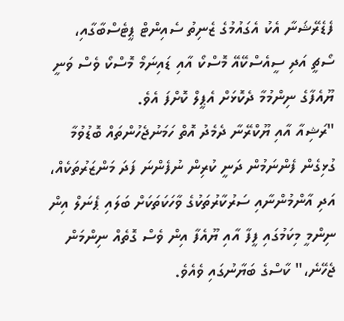ފެޑެރޭޝަނާ އެކު އެގައުމުގެ ޒެނިތު ސެއިންޓް ޕީޓެސްބާގާއި، ސޯޗީ އަދި ސީއެސްކޭއޭ މޮސްކޯ އާއި ޑައިނަމޯ މޮސްކޯ ވެސް ވަނީ ޔޫއެފާގެ ނިންމުމާ ދެކޮޅަށް އެޕީލް ކޮށްފަ އެވެ.
"ރަޝިއާ އާއި ޔޫކްރޭނާ ދެމެދު އޮތް ހަމަނުޖެހުންތައް ބޮޑުވުމާ ގުޅިގެން ފެންނަމުން ދަނީ ކުރިން ނުފެންނަ ފަދަ މަންޒަރުތަކެއް، އަދި އާންމުންނާއި ސަރުކާރުތަކުގެ ވާހަކަތަކަށް ބަލައި ޕެނަލް އިން ނިންމީ މިކަމުގައި ފީފާ އާއި ޔޫއެފާ އިން ވެސް ގޮތެއް ނިންމަން ޖެހޭނެ،" ކާސްގެ ބަޔާނުގައި ވެއެވެ.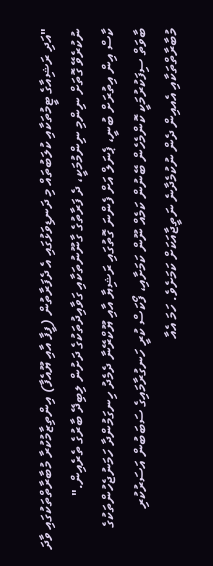"އަދި ރަޝިއާގެ ޓީމުތަކާއި ކުލަބުތައް މި ދަނޑިވަޅުގައި އެ ދެފަރާތުން (ފީފާ އާއި ޔޫއެފާ) އިންތިޒާމުކުރާ މުބާރާތްތަކުގައި ވާދަ ނުކުރެވޭ ގޮތަށް ނިންމި ނިންމުމަކީ، ދެ ފަރާތުގެ ގާނޫނުތަކާއި ގަވާއިދުތަކުގެ ދަށުން ލިބިދޭ ބާރުގެ ތެރެއިން."
ކާސް އިން އިތުރަށް ބުނީ، ޕެނަލް އަށް ފެންނަ ގޮތުގައި ރަޝިޔާ އާއި ޔޫކްރޭނާ ދެމެދު ހިނގަމުންދާ ހަމަނުޖެހުންތަކުގެ ބާވަތް ސިފަކުރުމަކީ ކޮންމެހެން ބޭނުން ކަމެއް ނޫން ކަމަށާއި، ފޯކަސް ކުރީ ހަނގުރާމައިގެ ސަބަބުން އަސަރުކުރި މުބާރާތްތަކާއި އެއއިން ދެން ނުކުމެދާނެ ނަތީޖާއަކަށް ކަމަށެވެ. ހަމަ އެއާ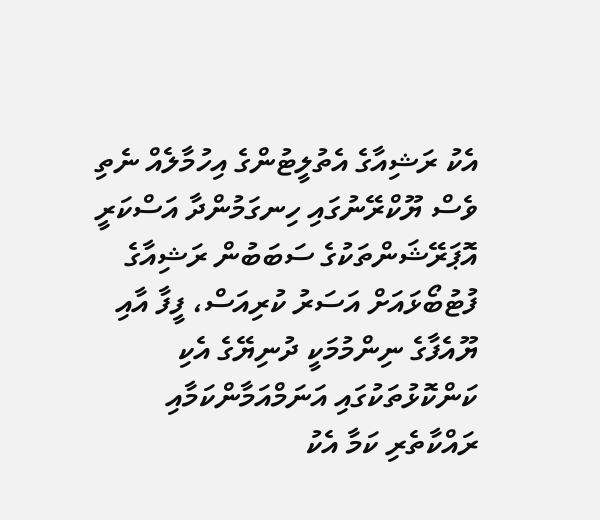އެކު ރަޝިއާގެ އެތުލީޓުންގެ އިހުމާލެއް ނެތި ވެސް ޔޫކްރޭނުގައި ހިނގަމުންދާ އަސްކަރީ އޮޕަރޭޝަންތަކުގެ ސަބަބުން ރަޝިއާގެ ފުޓުބޯޅައަށް އަސަރު ކުރިއަސް، ފީފާ އާއި ޔޫއެފާގެ ނިންމުމަކީ ދުނިޔޭގެ އެކި ކަންކޮޅުތަކުގައި އަނަމްއަމާންކަމާއި ރައްކާތެރި ކަމާ އެކު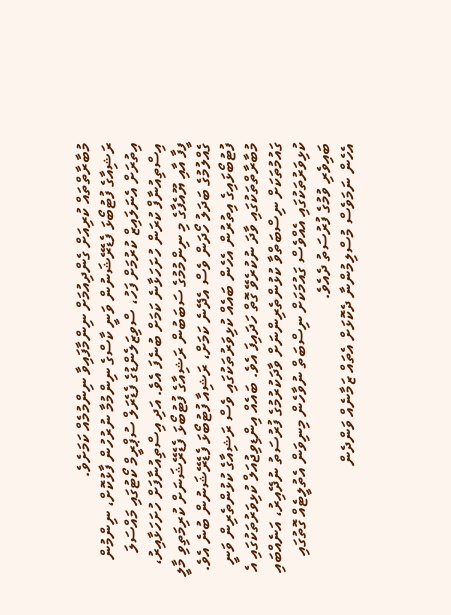މުބާރާތްތައް ކުރިއަށް ގެންދިއުމަށް ނިންމާފައިވާ ނިންމުމެއް ކަމަށެވެ.
ރަޝިއާގެ ފުޓުބޯޅަ ފެޑެރޭޝަނުން ވަނީ ކާސްގެ ނިންމުމާ ނުރުހުން ފާޅުކޮށް، ނިންމުން އިތުރަށް އެނަލައިޒް ކުރުމަށް ފަހު، ސްވިޒަލެންޑުގެ ފެޑެރަލް ސުޕްރީމް ކޯޓުގައި މައްސަލަ އިސްތިއުނާފް ކުރަން ހުށަހަޅާނެ ކަމަށް ބުނެފަ އެވެ. އަދި އިސްތިއުނާފަށް ހުށަހަޅާއިރު، ފީފާ އާއި ޔޫއެފާގެ މި ނިންމުމުގެ ސަބަބުން ރަޝިއާގެ ފުޓުބޯޅަ ފެޑެރޭޝަނަށް ކުރިމަތިވި މާލީ ގެއްލުމުގެ ބަދަލު ހޯދަން ވެސް އެދޭނެ ކަމަށް، ރަޝިއާ ފުޓުބޯޅަ ފެޑެރޭޝަނުން ބުނެ އެވެ.
ފުޓުބޯޅައިގެ އިތުރުން އެހެން ބައެއް ކުޅިވަރުތަކުގައި ވެސް ރަޝިއާގެ ކުޅުންތެރިން ވަނީ މުބާރާތްތަކުގައި ވާދަ ނުކުރެވޭ ގޮތް ހަދައިފަ އެވެ. ބައެއް އިންޑިވިޖުއަލް ކުޅިވަރުތަކުގައި އެ ގައުމުތަކަށް ނިސްބަތްވާ ކުޅުންތެރިންނަށް ވާދަކުރުމުގެ ފުރުސަތު ނުދޭއިރު، އަނެއްބައި ކުޅިވަރުތަކުގައި އެއްވެސް ގައުމަކަށް ނިސްބަތް ނުވާހެން މިނިވަން އެތުލީޓެއް ގޮތުގައި ބައިވެރި ވުމުގެ ފުރުސަތު ދެއެވެ.
އެހެން ނަމަވެސް މުސްލިމުންނާ ދެކޮޅަށް އެތައް ޒަމާނެއް ވަންދެން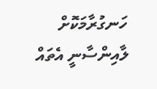ހަނގުރާމަކޮށް ލާއިންސާނީ އެތައް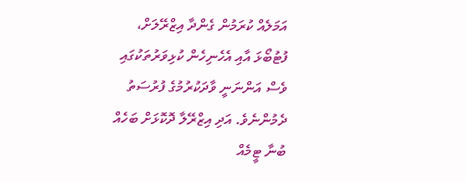އަމަލެއް ކުރަމުން ގެންދާ އިޒްރޭލަށް، ފުޓުބޯޅަ އާއި އެހެނިހެން ކުޅިވަރުތަކުގައި ވެސް އަންނަނީ ވާދަކުރުމުގެ ފުރުސަތު ދެމުންނެވެ. އަދި އިޒްރޭލާ ދޮކޮޅަށް ބަހެއް ބުނާ ޓީމެއް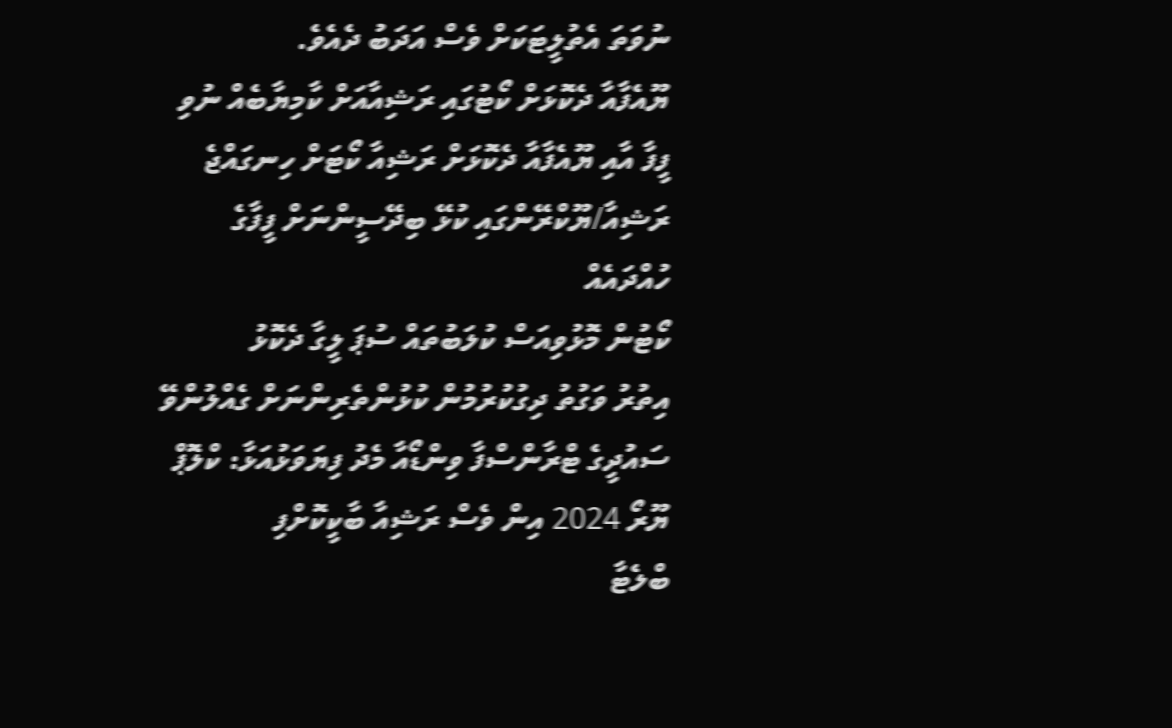ނުވަތަ އެތުލީޓަކަށް ވެސް އަދަބު ދެއެވެ.
ޔޫއެފާއާ ދެކޮޅަށް ކޯޓުގައި ރަޝިއާއަށް ކާމިޔާބެއް ނުވި
ފީފާ އާއި ޔޫއެފާއާ ދެކޮޅަށް ރަޝިއާ ކޯޓަށް ހިނގައްޖެ
ރަޝިއާ/ޔޫކްރޭންގައި ކުޅޭ ބިދޭސީންނަށް ފީފާގެ ހުއްދައެއް
ކޯޓުން މޮޅުވިއަސް ކުލަބުތައް ސުޕަ ލީގާ ދެކޮޅު
އިތުރު ވަގުތު ދިގުކުރުމުން ކުޅުންތެރިންނަށް ގެއްލުންވޭ
ސައުދީގެ ޓްރާންސްފާ ވިންޑޯއާ މެދު ފިޔަވަޅުއަޅާ: ކްލޮޕް
ޔޫރޯ 2024 އިން ވެސް ރަޝިއާ ބާކީކޮށްފި
ބްލެޓާ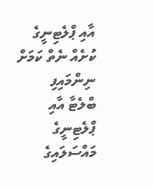އާއި ޕްލެޓިނީގެ ކުށެއް ނެތް ކަމަށް ނިންމައިފި
ބްލެޓާ އާއި ޕްލެޓިނީގެ މައްސަލައިގެ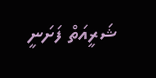ޝަރީއަތް ފަށަނީ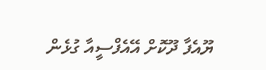ޔޫއެފާ ދޫކޮށް އޭއެފްސީއާ ގުޅެން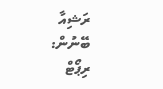ރަޝިއާ ބޭނުން: ރިޕޯޓް